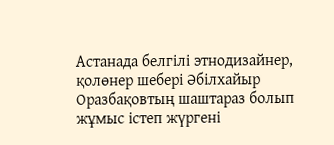Астанада белгілі этнодизайнер, қолөнер шебері Әбілхайыр Оразбақовтың шаштараз болып жұмыс істеп жүргені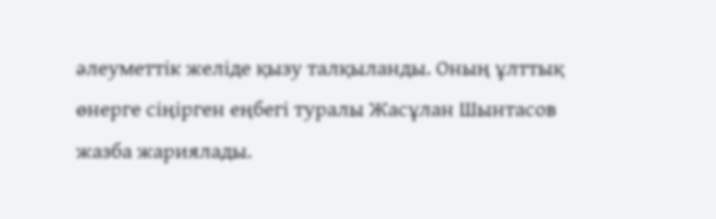әлеуметтік желіде қызу талқыланды. Оның ұлттық өнерге сіңірген еңбегі туралы Жасұлан Шынтасов жазба жариялады.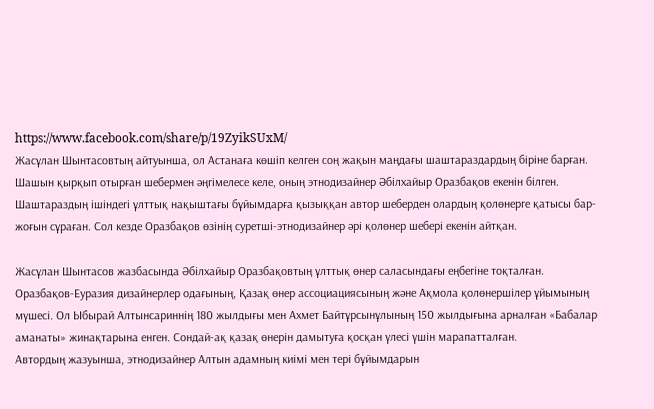https://www.facebook.com/share/p/19ZyikSUxM/
Жасұлан Шынтасовтың айтуынша, ол Астанаға көшіп келген соң жақын маңдағы шаштараздардың біріне барған. Шашын қырқып отырған шебермен әңгімелесе келе, оның этнодизайнер Әбілхайыр Оразбақов екенін білген.
Шаштараздың ішіндегі ұлттық нақыштағы бұйымдарға қызыққан автор шеберден олардың қолөнерге қатысы бар-жоғын сұраған. Сол кезде Оразбақов өзінің суретші-этнодизайнер әрі қолөнер шебері екенін айтқан.

Жасұлан Шынтасов жазбасында Әбілхайыр Оразбақовтың ұлттық өнер саласындағы еңбегіне тоқталған.
Оразбақов-Еуразия дизайнерлер одағының, Қазақ өнер ассоциациясының және Ақмола қолөнершілер ұйымының мүшесі. Ол Ыбырай Алтынсариннің 180 жылдығы мен Ахмет Байтұрсынұлының 150 жылдығына арналған «Бабалар аманаты» жинақтарына енген. Сондай-ақ қазақ өнерін дамытуға қосқан үлесі үшін марапатталған.
Автордың жазуынша, этнодизайнер Алтын адамның киімі мен тері бұйымдарын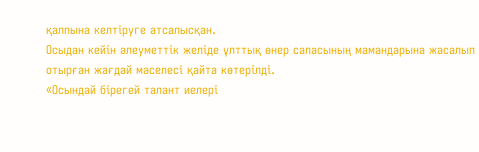қалпына келтіруге атсалысқан.
Осыдан кейін әлеуметтік желіде ұлттық өнер саласының мамандарына жасалып отырған жағдай мәселесі қайта көтерілді.
«Осындай бірегей талант иелері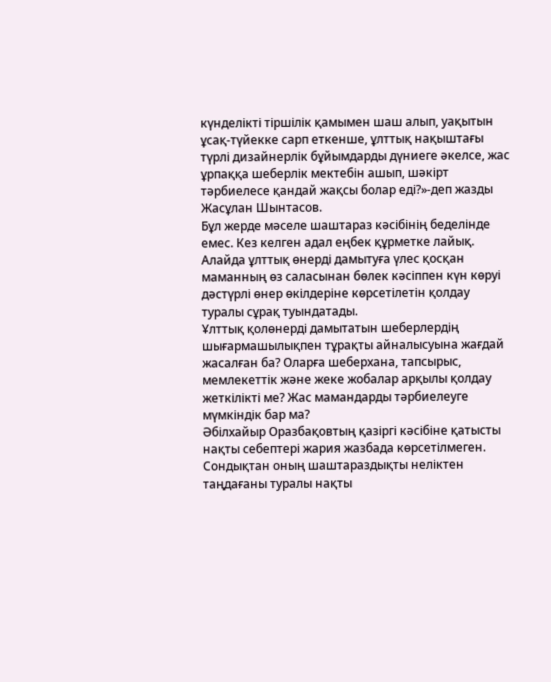күнделікті тіршілік қамымен шаш алып, уақытын ұсақ-түйекке сарп еткенше, ұлттық нақыштағы түрлі дизайнерлік бұйымдарды дүниеге әкелсе, жас ұрпаққа шеберлік мектебін ашып, шәкірт тәрбиелесе қандай жақсы болар еді?»-деп жазды Жасұлан Шынтасов.
Бұл жерде мәселе шаштараз кәсібінің беделінде емес. Кез келген адал еңбек құрметке лайық. Алайда ұлттық өнерді дамытуға үлес қосқан маманның өз саласынан бөлек кәсіппен күн көруі дәстүрлі өнер өкілдеріне көрсетілетін қолдау туралы сұрақ туындатады.
Ұлттық қолөнерді дамытатын шеберлердің шығармашылықпен тұрақты айналысуына жағдай жасалған ба? Оларға шеберхана, тапсырыс, мемлекеттік және жеке жобалар арқылы қолдау жеткілікті ме? Жас мамандарды тәрбиелеуге мүмкіндік бар ма?
Әбілхайыр Оразбақовтың қазіргі кәсібіне қатысты нақты себептері жария жазбада көрсетілмеген. Сондықтан оның шаштараздықты неліктен таңдағаны туралы нақты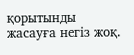қорытынды жасауға негіз жоқ.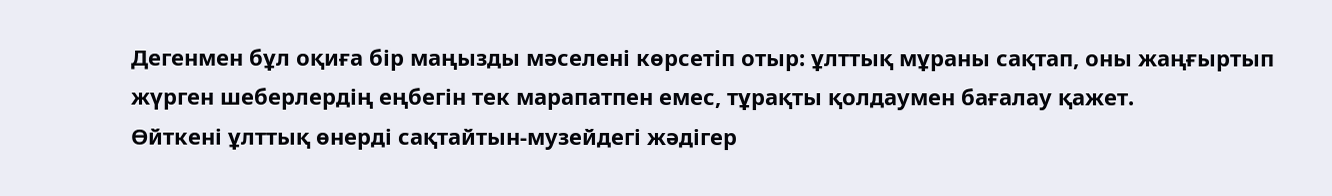Дегенмен бұл оқиға бір маңызды мәселені көрсетіп отыр: ұлттық мұраны сақтап, оны жаңғыртып жүрген шеберлердің еңбегін тек марапатпен емес, тұрақты қолдаумен бағалау қажет.
Өйткені ұлттық өнерді сақтайтын-музейдегі жәдігер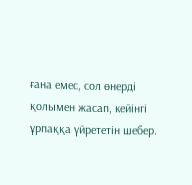ғана емес, сол өнерді қолымен жасап, кейінгі ұрпаққа үйрететін шебер.